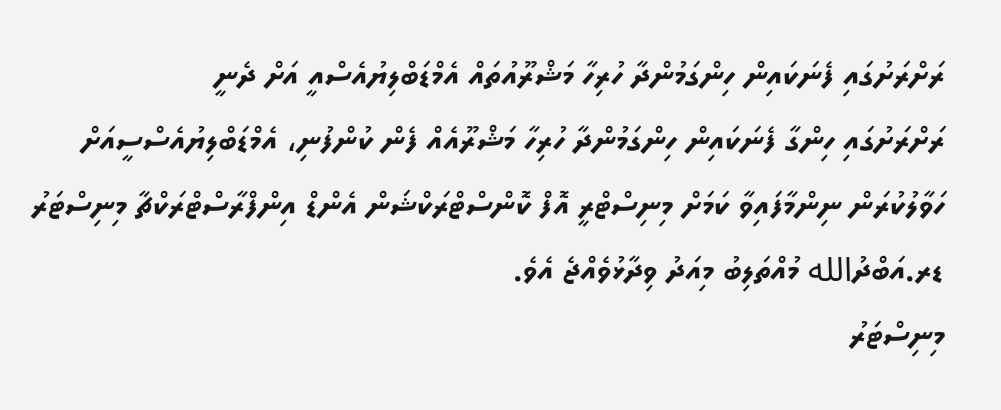ރަށްރަށުގައި ފެނަކައިން ހިންގަމުންދާ ހުރިހާ މަޝްރޫއުތައް އެމްޑަބްލިޔުއެސްއީ އަށް ދެނީ
ރަށްރަށުގައި ހިންގާ ފެނަކައިން ހިންގަމުންދާ ހުރިހާ މަޝްރޫއެއް ފެން ކުންފުނި، އެމްޑަބްލިޔުއެސްސީއަށް ހަވާލުކުރަން ނިންމާފައިވާ ކަމަށް މިނިސްޓްރީ އޮފް ކޮންސްޓްރަކްޝަން އެންޑް އިންފްރާސްޓްރަކްޗާ މިނިސްޓަރު ޑރ.އަބްދުالله މުއްތަލިބު މިއަދު ވިދާޅުވެއްޖެ އެވެ.
މިނިސްޓަރު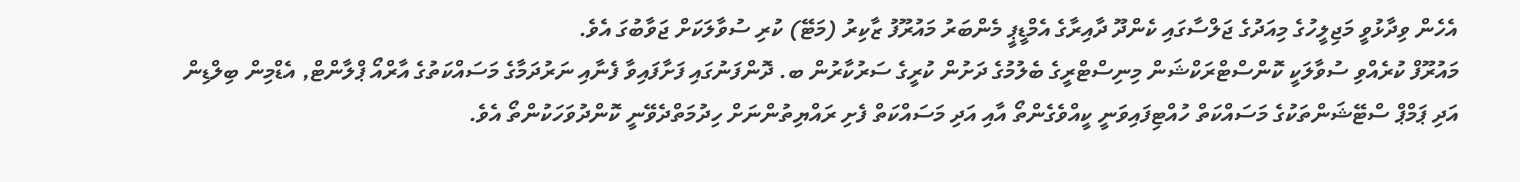އެހެން ވިދާޅުވީ މަޖިލީހުގެ މިއަދުގެ ޖަލްސާގައި ކެންދޫ ދާއިރާގެ އެމްޑީޕީ މެންބަރު މައުރޫފު ޒާކިރު (މަޓޭ) ކުރި ސުވާލަކަށް ޖަވާބުގަ އެވެ.
މައުރޫފް ކުރެއްވި ސުވާލަކީ ކޮންސްޓްރަކްޝަން މިނިސްޓްރީގެ ބެލުމުގެ ދަށުން ކުރީގެ ސަރުކާރުން ބ. ދޮންފަނުގައި ފަށާފައިވާ ފެނާއި ނަރުދަމާގެ މަސައްކަތުގެ އާރްއޯ ޕްލާންޓް, އެޑްމިން ބިލްޑިން އަދި ޕަމްޕް ސްޓޭޝަންތަކުގެ މަސައްކަތް ހުއްޓިފައިވަނީ ކީއްވެގެންތޯ އާއި އަދި މަސައްކަތް ފެށި ރައްޔިތުންނަށް ހިދުމަތްދެވޭނީ ކޮންދުވަހަކުންތޯ އެވެ.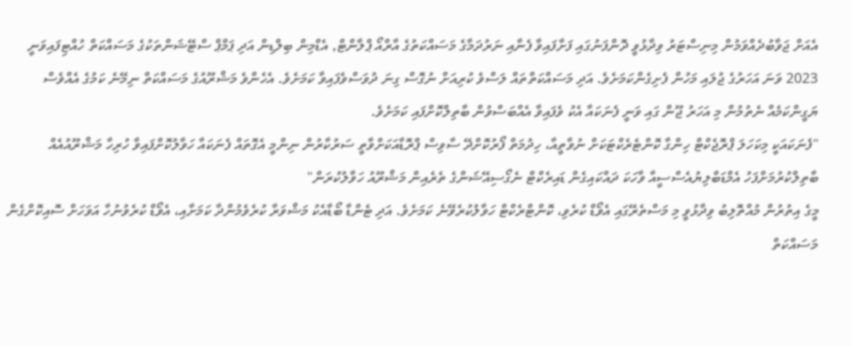އެއަށް ޖަވާބުދެއްވަމުން މިނިސްޓަރު ވިދާޅުވީ ދޮންފަނުގައި ފަށާފައިވާ ފެނާއި ނަރުދަމާގެ މަސައްކަތުގެ އާރްއޯ ޕްލާންޓް, އެޑްމިން ބިލްޑިން އަދި ޕަމްޕް ސްޓޭޝަންތަކުގެ މަސައްކަތް ހުއްޓިފައިވަނީ 2023 ވަނަ އަހަރުގެ ޖުލައި މަހުން ފެށިގެންކަމަށެވެ. އަދި މަސައްކަތްތައް ލަސްވެ ކުރިއަށް ނުގޮސް ގިނަ ދުވަސްވެފައިވާ ކަމަށެވެ. އެހެންވެ މަޝްރޫއުގެ މަސައްކަތް ނިމޭނެ ކަމުގެ އެއްވެސް ޔަގީންކަމެއް ނެތުމުން މި އަހަރު ޖޫން ގައި ވަނީ ފެނަކައާ އެކު ވެފައިވާ އެއްބަސްވުން ބާތިލްކޮށްފައި ކަމަށެވެ.
"ފެނަކައަކީ މިކަހަލަ ޕްރޮޖެކްޓް ހިންގާ ކޮންޓެރެކްޓަކަށް ނުވާތީއާ، ހިދުމަތް ފޯރުކޮށްދޭ ސާވިސް ޕްރޮޑާއަކަށްވާތީ ސަރުކާރުން ނިންމީ އެގޮތައް ފެނަކައާ ހަވާލުކޮށްފައިވާ ހުރިހާ މަޝްރޫއުއެއް ބާތިލްކުރުމަށްފަހު އެމްޑަބްލިޔުއެސްސީއާ ވާހަކަ ދައްކައިގެން ޑައިރެކްޓް ނެގޯސިއޭޝަންގެ ތެރެއިން މަޝްރޫއު ހަވާލުކުރަން"
މީގެ އިތުރުން މުއްތޮލިބު ވިދާޅުވީ މި މަސްތެރޭގައި އެވޯޑް ކުރެވި، ކޮންޓްރެކްޓް ހަވާލުކުރެވޭނެ ކަމަށެވެ. އަދި ޓެންޑާ ބޯޑާއެކު މަޝްވަރާ ކުރެވެމުންދާ ކަމަށާއި، އެވޯޑް ކުރެވުނުހާ އަވަހަށް ސޮއިކޮށްގެން މަސައްކަތް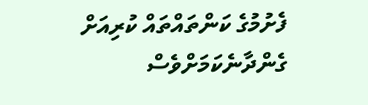ފެށުމުގެ ކަންތައްތައް ކުރިއަށް ގެންދާނެކަމަށްވެސް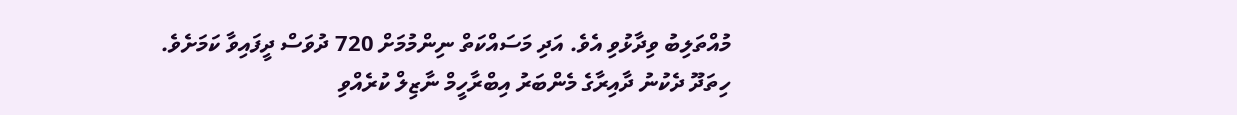މުއްތަލިބު ވިދާޅުވި އެވެ. އަދި މަސައްކަތް ނިންމުމަށް 720 ދުވަސް ދީފައިވާ ކަމަށެވެ.
ހިތަދޫ ދެކުނު ދާއިރާގެ މެންބަރު އިބްރާހީމް ނާޒިލް ކުރެއްވި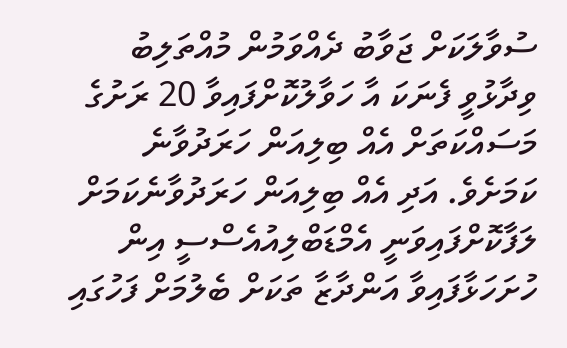ސުވާލަކަށް ޖަވާބު ދެއްވަމުން މުއްތަލިބު ވިދާޅުވީ ފެނަކަ އާ ހަވާލުކޮށްފައިވާ 20 ރަށުގެ މަސައްކަތަށް އެއް ބިލިއަން ހަރަދުވާނެ ކަމަށެވެ. އަދި އެއް ބިލިއަން ހަރަދުވާނެކަމަށް ލަފާކޮށްފައިވަނީ އެމްޑަބްލިއުއެސްސީ އިން ހުށަހަޅާފައިވާ އަންދާޒާ ތަކަށް ބެލުމަށް ފަހުގައި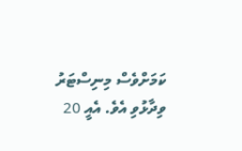ކަމަށްވެސް މިނިސްޓަރު ވިދާޅުވި އެވެ. އެއީ 20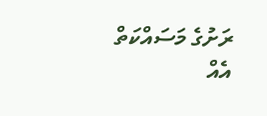ރަށުގެ މަސައްކަތް އެއް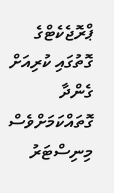ޕްރޮޖެކެޓްގެ ގޮތުގައި ކުރިއަށް ގެންދާ ގޮތައްކަމަށްވެސް މިނިސްޓަރު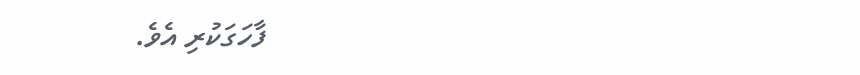ފާހަގަކުރި އެވެ.